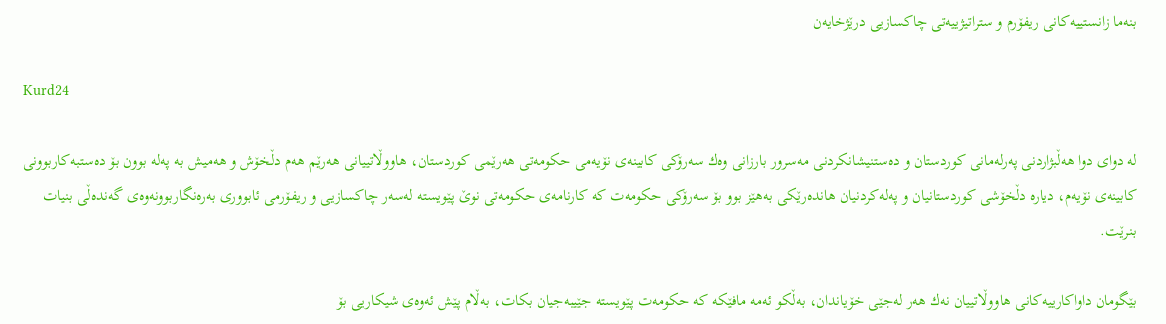بنه‌ما زانستییه‌كانی ریفۆرم و ستراتیژییه‌تی چاكسازیی درێژخایه‌ن

Kurd24

له‌ دوای دوا هه‌ڵبژاردنی په‌رله‌مانی كوردستان و ده‌ستنیشانكردنی مه‌سرور بارزانی وه‌ك سه‌رۆكی كابینه‌ی نۆیه‌می حكومه‌تی هه‌رێمی كوردستان، هاووڵاتییانی هه‌رێم هه‌م دڵخۆش و هه‌میش به‌ په‌له‌ بوون بۆ ده‌ستبه‌كاربوونی كابینه‌ی نۆیه‌م، دیاره‌ دڵخۆشی كوردستانیان و په‌له‌كردنیان هانده‌رێكی به‌هێز بوو بۆ سه‌رۆكی حكومه‌ت كه‌ كارنامه‌ی حكومه‌تی نوێ پێویسته‌ له‌سه‌ر چاكسازیی و ریفۆرمی ئابووری به‌ره‌نگاربوونه‌وه‌ی گه‌نده‌ڵی بنیات بنرێت.

بێگومان داواكارییه‌كانی هاووڵاتییان نه‌ك هه‌ر له‌جێی خۆیاندان، به‌ڵكو ئه‌مه‌ مافێكه‌ كه‌ حكومه‌ت پێویسته‌ جێیبه‌جیان بكات، به‌ڵام پێش ئه‌وه‌ی شیكاریی بۆ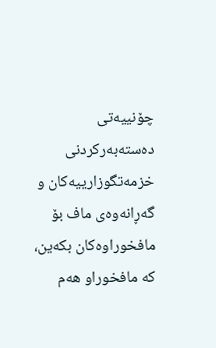چۆنییه‌تی ده‌سته‌به‌ركردنی خزمه‌تگوزارییه‌كان و گه‌ڕانه‌وه‌ی ماف بۆ مافخوراوه‌كان بكه‌ین، كه‌ مافخوراو هه‌م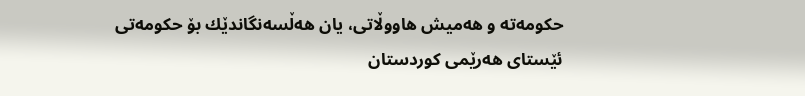حكومه‌ته‌ و هه‌میش هاووڵاتی، یان هه‌ڵسه‌نگاندێك بۆ حكومه‌تی ئێستای هه‌رێمی كوردستان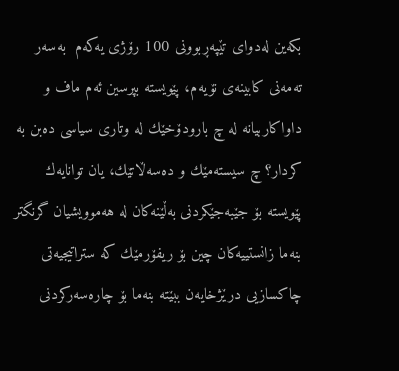بكه‌ین له‌دوای تێپه‌ڕبوونی 100 رۆژی یه‌كه‌م  به‌سه‌ر ته‌مه‌نی كابینه‌ی نۆیه‌م، پێویسته‌ بپرسین ئه‌م ماف و داواكاربیانه‌ له‌ چ بارودۆخێك له‌ وتاری سیاسی ده‌بن به‌ كردار؟ چ سیسته‌مێك و ده‌سه‌ڵاتێك، یان توانایه‌ك پێویسته‌ بۆ جێبه‌جێكردنی به‌ڵێنه‌كان له‌ هه‌موویشیان گرنگتر بنه‌ما زانستییه‌كان چین بۆ ریفۆرمێك كه‌ ستراتیجیه‌تی چاكسازیی درێژخایه‌ن ببێته‌ بنه‌ما بۆ چاره‌سه‌ركردنی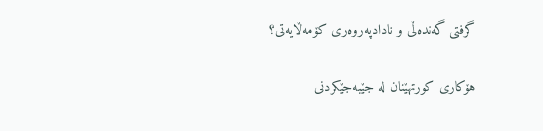گرفتی گه‌نده‌ڵی و نادادپه‌روه‌ری كۆمه‌ڵایه‌تی؟

هۆكاری كورتهێنان له‌ جێبه‌جێكردنی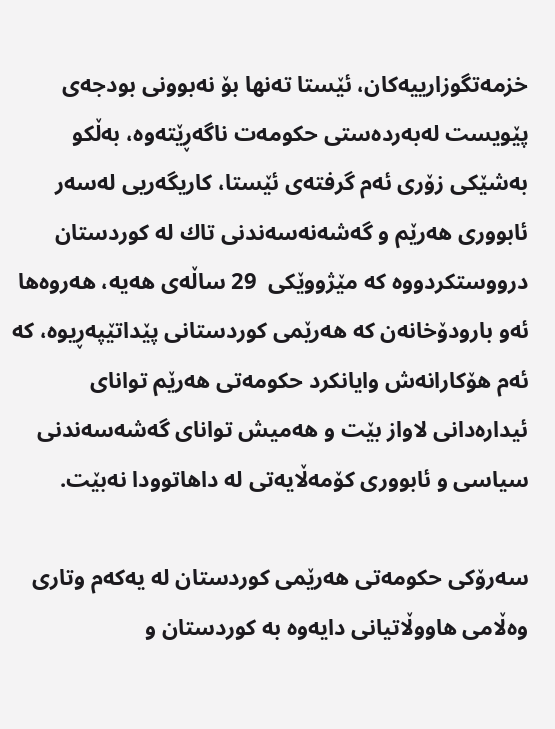خزمه‌تگوزارییه‌كان، ئێستا ته‌نها بۆ نه‌بوونی بودجه‌ی پێویست له‌به‌رده‌ستی حكومه‌ت ناگه‌ڕێته‌وه‌، به‌ڵكو به‌شێكی زۆری ئه‌م گرفته‌ی ئێستا، كاریگه‌ریی له‌سه‌ر ئابووری هه‌رێم و گه‌شه‌نه‌سه‌ندنی تاك له‌ كوردستان درووستكردووه‌ كه‌ مێژووێكی  29 ساڵه‌ی هه‌یه‌، هه‌روه‌ها ئه‌و بارودۆخانه‌ن كه‌ هه‌رێمی كوردستانی پێداتێپه‌ڕیوه‌، كه‌ ئه‌م هۆكارانه‌ش وایانكرد حكومه‌تی هه‌رێم توانای ئیداره‌دانی لاواز بێت و هه‌میش توانای گه‌شه‌سه‌ندنی سیاسی و ئابووری كۆمه‌ڵایه‌تی له‌ داهاتوودا نه‌بێت.

سه‌رۆكی حكومه‌تی هه‌رێمی كوردستان له‌ یه‌كه‌م وتاری وه‌ڵامی هاووڵاتیانی دایه‌وه‌ به‌ كوردستان و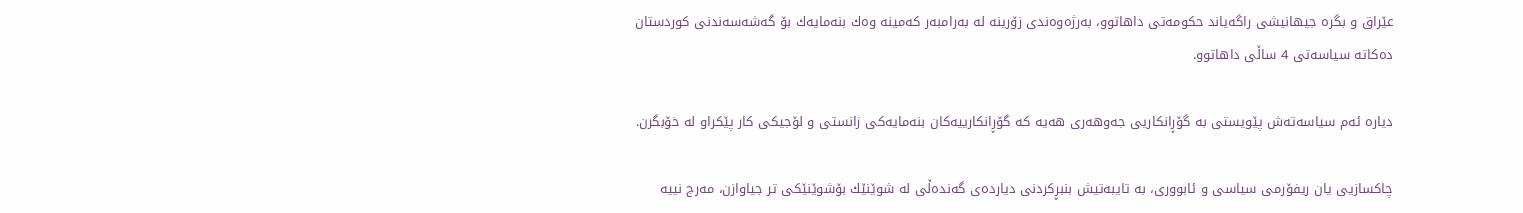عێراق و بگره‌ جیهانیشی راگه‌یاند حكومه‌تی داهاتوو، به‌رژه‌وه‌ندی زۆرینه‌ له‌ به‌رامبه‌ر كه‌مینه‌ وه‌ك بنه‌مایه‌ك بۆ گه‌شه‌سه‌ندنی كوردستان ده‌كاته‌ سیاسه‌تی 4 ساڵی داهاتوو.

دیاره‌ ئه‌م سیاسه‌ته‌ش پێویستی به‌ گۆڕانكاریی جه‌وهه‌ری هه‌یه‌ كه‌ گۆڕانكارییه‌كان بنه‌مایه‌كی زانستی و لۆجیكی كار پێكراو له‌ خۆبگرن.

چاكسازیی یان ریفۆرمی سیاسی و ئابووری، به‌ تایبه‌تیش بنبڕكردنی دیارده‌ی گه‌نده‌ڵی له‌ شوێنێك بۆشوێنێكی تر جیاوازن، مه‌رج نییه‌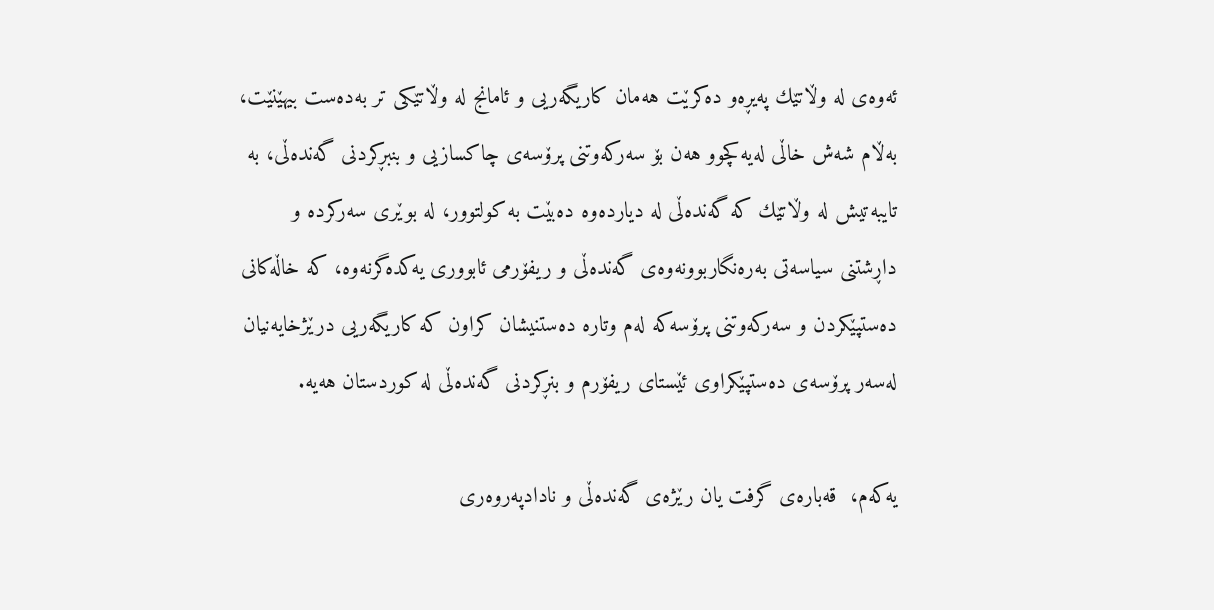ئه‌وه‌ی له‌ وڵاتێك په‌یڕه‌و ده‌كرێت هه‌مان كاریگه‌ریی و ئامانج له‌ وڵاتێكی تر به‌ده‌ست بیهێنێت، به‌ڵام شه‌ش خاڵی له‌یه‌كچوو هه‌ن بۆ سه‌ركه‌وتنی پرۆسه‌ی چاكسازیی و بنبڕكردنی گه‌نده‌ڵی، به‌ تایبه‌تیش له‌ وڵاتێك كه‌ گه‌نده‌ڵی له‌ دیارده‌وه‌ ده‌بێت به‌ كو‌لتوور، له‌ بوێری سه‌ركرده‌ و داڕشتنی سیاسه‌تی به‌ره‌نگاربوونه‌وه‌ی گه‌نده‌ڵی و ریفۆرمی ئابووری یه‌كده‌گرنه‌وه‌، كه‌ خاڵه‌كانی ده‌ستپێكردن و سه‌ركه‌وتنی پرۆسه‌كه‌ له‌م وتاره‌ ده‌ستنیشان كراون كه‌ كاریگه‌ریی درێژخایه‌نیان له‌سه‌ر پرۆسه‌ی ده‌ستپێكراوی ئێستای ریفۆرم و بنڕكردنی گه‌نده‌ڵی له‌ كوردستان هه‌یه‌.

یه‌كه‌م،  قه‌باره‌ی گرفت یان رێژه‌ی گه‌نده‌ڵی و نادادپه‌روه‌ری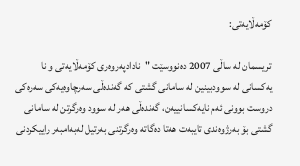كۆمه‌ڵایه‌تی:

تریسمان له‌ ساڵی 2007 ده‌نووسێت "نادادپه‌روه‌ری كۆمه‌ڵایه‌تی و نا یه‌كسانی له‌ سوودبینین له‌ سامانی گشتی كه‌ گه‌نده‌ڵی سه‌رچاوه‌یه‌كی سه‌ره‌كی دروست بوونی ئه‌م نایه‌كسانییه‌ن، گه‌نده‌ڵی هه‌ر له‌ سوود وه‌رگرتن له‌ سامانی گشتی بۆ به‌رژوه‌ندی تایبه‌ت هه‌تا ده‌گاته‌ وه‌رگرتنی به‌رتیل له‌به‌امبه‌ر راییكردنی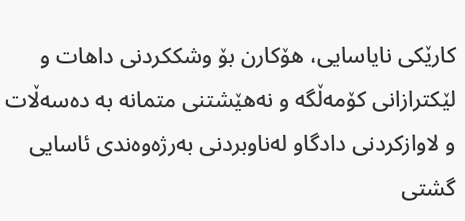كارێكی نایاسایی، هۆكارن بۆ وشككردنی داهات و لێكترازانی كۆمه‌ڵگه‌ و نه‌هێشتنی متمانه‌ به‌ ده‌سه‌ڵات و لاوازكردنی دادگاو له‌ناوبردنی به‌رژه‌وه‌ندی ئاسایی گشتی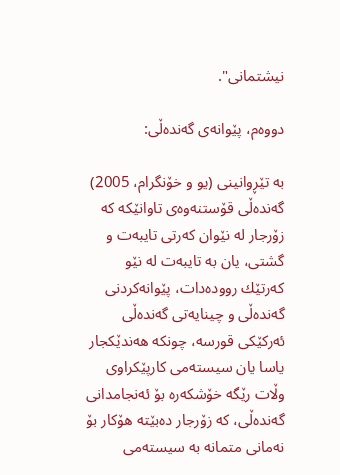نیشتمانی".

دووه‌م، پێوانه‌ی گه‌نده‌ڵی:

به‌ تێڕوانینی (یو و خۆنگرام، 2005) گه‌نده‌ڵی قۆستنه‌وه‌ی تاوانێكه‌ كه‌ زۆرجار له‌ نێوان كه‌رتی تایبه‌ت و گشتی، یان به‌ تایبه‌ت له‌ نێو كه‌رتێك رووده‌دات، پێوانه‌كردنی گه‌نده‌ڵی و چینایه‌تی گه‌نده‌ڵی ئه‌ركێكی قورسه‌، چونكه‌ هه‌ندێكجار یاسا یان سیسته‌می كارپێكراوی وڵات رێگه‌ خۆشكه‌ره‌ بۆ ئه‌نجامدانی گه‌نده‌ڵی، كه‌ زۆرجار ده‌بێته‌ هۆكار بۆ نه‌مانی متمانه‌ به‌ سیسته‌می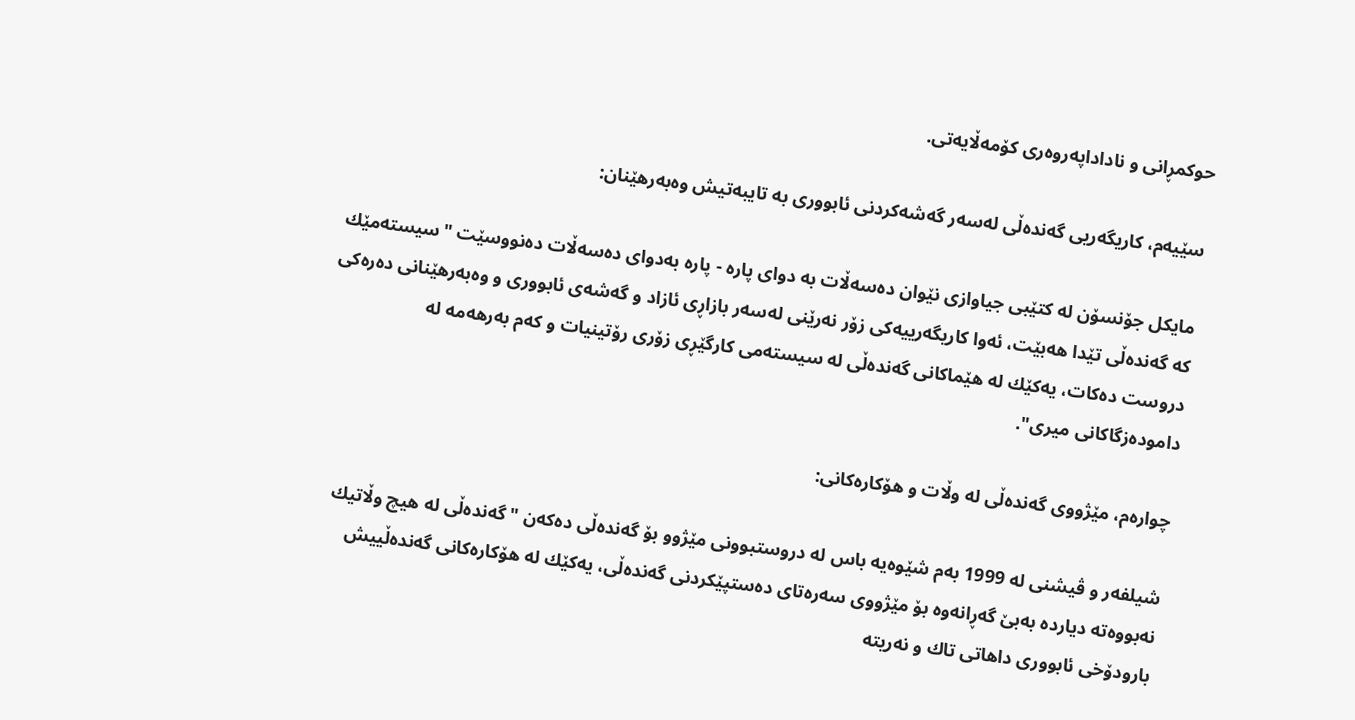حوكمڕانی و ناداداپه‌روه‌ری كۆمه‌ڵایه‌تی.

سێیه‌م، كاریگه‌ریی گه‌نده‌ڵی له‌سه‌ر گه‌شه‌كردنی ئابووری به‌ تایبه‌تیش وه‌به‌رهێنان:

مایكل جۆنسۆن له‌ كتێبی جیاوازی نێوان ده‌سه‌ڵات به‌ دوای پاره‌ - پاره‌ به‌دوای ده‌سه‌ڵات ده‌نووسێت "سیسته‌مێك كه‌ گه‌نده‌ڵی تێدا هه‌بێت، ئه‌وا كاریگه‌رییه‌كی زۆر نه‌رێنی له‌سه‌ر بازاڕی ئازاد و گه‌شه‌ی ئابووری و وه‌به‌رهێنانی ده‌ره‌كی دروست ده‌كات، یه‌كێك له‌ هێماكانی گه‌نده‌ڵی له‌ سیسته‌می كارگێڕی زۆری رۆتینیات و كه‌م به‌رهه‌مه‌ له‌ داموده‌زگاكانی میری".

چواره‌م، مێژووی گه‌نده‌ڵی له‌ وڵات و هۆكاره‌كانی:

شیلفه‌ر و ڤیشنی له‌ 1999 به‌م شێوه‌یه‌ باس له‌ دروستبوونی مێژوو بۆ گه‌نده‌ڵی ده‌كه‌ن "گه‌نده‌ڵی له‌ هیچ وڵاتیك نه‌بووه‌ته‌ دیارده‌ به‌بێ گه‌ڕانه‌وه‌ بۆ مێژووی سه‌ره‌تای ده‌ستپێكردنی گه‌نده‌ڵی،‌ یه‌كێك له‌ هۆكاره‌كانی گه‌نده‌ڵییش بارودۆخی ئابووری داهاتی تاك و نه‌ریته‌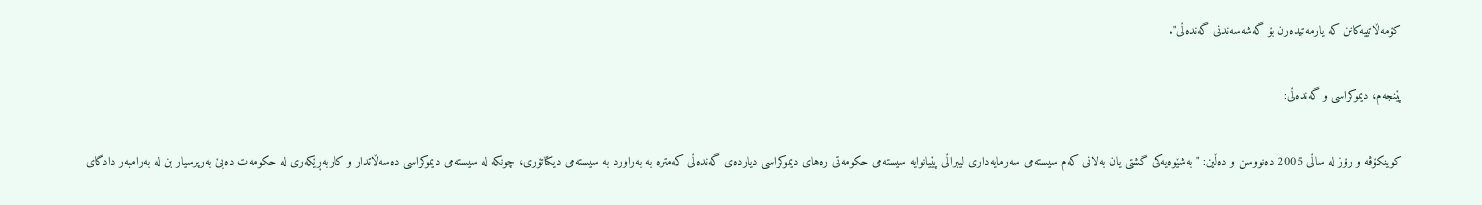كۆمه‌ڵاتییه‌كانن كه‌ یارمه‌تیده‌رن بۆ گه‌شه‌سه‌ندنی گه‌نده‌ڵی".

پێنجه‌م، دیموكراسی و گه‌نده‌ڵی:

كوینكۆڤه‌ و رۆز له‌ ساڵی 2005 ده‌نووسن و ده‌ڵین: "به‌شێوه‌یه‌كی گشتی یان به‌لانی كه‌م سیسته‌می سه‌رمایه‌داری لیبراڵی پێیانوایه‌ سیسته‌می حكومه‌تی ره‌های دیموكراسی دیارده‌ی گه‌نده‌ڵی كه‌متره‌ به‌ به‌راورد به‌ سیسته‌می دیكتاتۆری، چونكه‌ له‌ سیسته‌می دیموكراسی ده‌سه‌ڵاتدار و كاربه‌ڕێكه‌ری له‌ حكومه‌ت ده‌بێ به‌رپرسیار بن له‌ به‌رامبه‌ر دادگای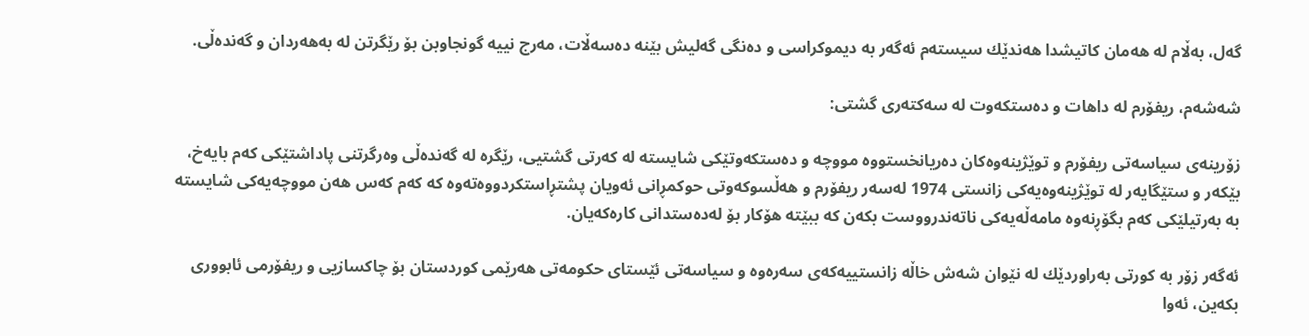گه‌ل، به‌ڵام له‌ هه‌مان كاتیشدا هه‌ندێك سیسته‌م ئه‌گه‌ر به‌ دیموكراسی و ده‌نگی گه‌لیش بێنه‌ ده‌سه‌ڵات، مه‌رج نییه‌ گونجاوبن بۆ رێگرتن له‌ به‌هه‌ردان و گه‌نده‌ڵی.

شه‌شه‌م، ریفۆرم له‌ داهات و ده‌ستكه‌وت له‌ سه‌كته‌ری گشتی:

زۆرینه‌ی سیاسه‌تی ریفۆرم و توێژینه‌وه‌كان ده‌ریانخستووه‌ مووچه‌ و ده‌ستكه‌وتێكی شایسته‌ له‌ كه‌رتی گشتیی، رێگره‌ له‌ گه‌نده‌ڵی وه‌رگرتنی پاداشتێكی كه‌م بایه‌خ، بێكه‌ر و‌ ستێگایه‌ر له‌ توێژینه‌وه‌یه‌كی زانستی 1974 له‌سه‌ر ریفۆرم و هه‌ڵسوكه‌وتی حوكمڕانی ئه‌ویان پشتڕاستكردووه‌ته‌وه‌ كه‌ كه‌م كه‌س هه‌ن مووچه‌یه‌كی شایسته‌ به‌ به‌رتیلێكی كه‌م بگۆڕنه‌وه‌ مامه‌ڵه‌یه‌كی ناته‌ندرووست بكه‌ن كه‌ ببێته‌ هۆكار بۆ له‌ده‌ستدانی كاره‌كه‌یان.

ئه‌گه‌ر زۆر به‌ كورتی به‌راوردێك له‌ نێوان شه‌ش خاڵه‌ زانستییه‌كه‌ی سه‌ره‌وه‌ و سیاسه‌تی ئێستای حكومه‌تی هه‌رێمی كوردستان بۆ چاكسازیی و ریفۆرمی ئابووری بكه‌ین، ئه‌وا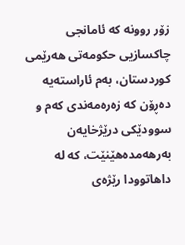زۆر روونه‌ كه‌ ئامانجی چاكسازیی حكومه‌تی هه‌رێمی كوردستان، به‌م ئاراسته‌یه‌ ده‌ڕۆن كه‌ زه‌ره‌مه‌ندی كه‌م و سوودێكی درێژخایه‌ن به‌رهه‌مده‌هێنێت، كه‌ له‌ داهاتوودا رێژه‌ی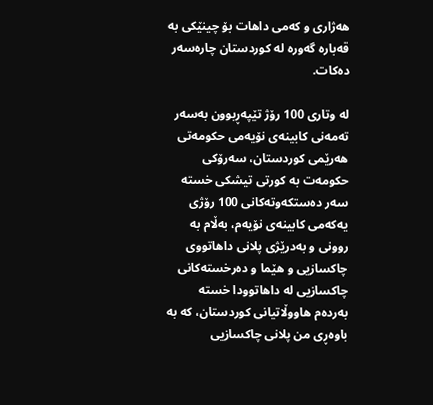هه‌ژاری و كه‌می داهات بۆ چینێكی به‌ قه‌باره‌ گه‌وره‌ له‌ كوردستان چاره‌سه‌ر ده‌كات.

له‌ وتاری 100 رۆژ تێپه‌ڕبوون به‌سه‌ر ته‌مه‌نی كابینه‌ی نۆیه‌می حكومه‌تی هه‌رێمی كوردستان، سه‌رۆكی حكومه‌ت به‌ كورتی تیشكی خسته‌ سه‌ر ده‌ستكه‌وته‌كانی 100 رۆژی یه‌كه‌می كابینه‌ی نۆیه‌م، به‌ڵام به‌ روونی و به‌درێژی پلانی داهاتووی چاكسازیی و هێما و ده‌رخسته‌كانی چاكسازیی له‌ داهاتوودا خسته‌ به‌رده‌م هاووڵاتیانی كوردستان، كه‌ به‌ باوه‌ڕی من پلانی چاكسازیی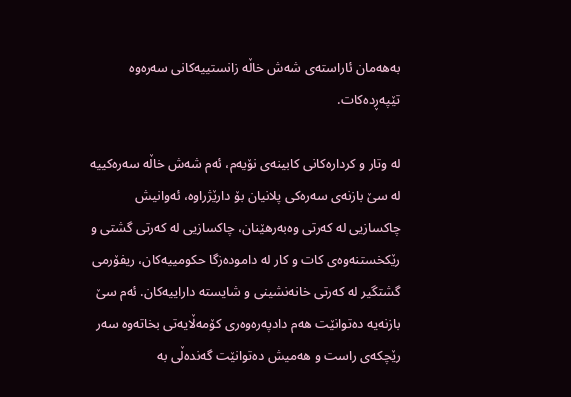به‌هه‌مان ئاراسته‌ی شه‌ش خاڵه‌ زانستییه‌كانی سه‌ره‌وه‌ تێپه‌ڕده‌كات.

له‌ وتار و كرداره‌كانی كابینه‌ی نۆیه‌م، ئه‌م شه‌ش خاڵه‌ سه‌ره‌كییه‌ له‌ سێ بازنه‌ی سه‌ره‌كی پلانیان بۆ دارێژراوه‌، ئه‌وانیش چاكسازیی له‌ كه‌رتی وه‌به‌رهێنان، چاكسازیی له‌ كه‌رتی گشتی و رێكخستنه‌وه‌ی كات و كار له‌ داموده‌زگا حكومییه‌كان، ریفۆرمی گشتگیر له‌ كه‌رتی خانه‌نشینی و شایسته‌ داراییه‌كان. ئه‌م سێ بازنه‌یه‌ ده‌توانێت هه‌م دادپه‌ره‌وه‌ری كۆمه‌ڵایه‌تی بخاته‌وه‌ سه‌ر رێچكه‌ی راست و هه‌میش ده‌توانێت گه‌نده‌ڵی به‌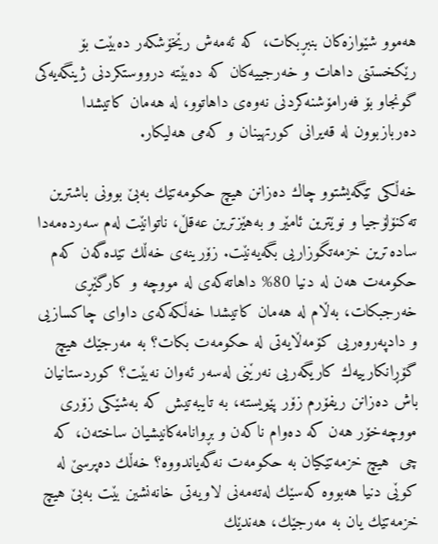هه‌موو شێوازه‌كان بنبڕبكات، كه‌ ئه‌مه‌ش رێخۆشكه‌ر ده‌بێت بۆ رێكخستنی داهات و خه‌رجییه‌كان كه‌ ده‌بێته‌ درووستكردنی ژینگه‌یه‌كی گونجاو بۆ فه‌رامۆشنه‌كردنی نه‌وه‌ی داهاتوو، له‌ هه‌مان كاتیشدا ده‌ربازبوون له‌ قه‌یرانی كورتهینان و كه‌می هه‌لیكار.

خه‌ڵكی تێگه‌یشتوو چاك ده‌زانن هیچ حكومه‌تێك به‌بێ ‌بوونی باشترین ته‌كنۆلۆجیا و نوێترین ئامێر و به‌هێزترین عه‌قڵ، ناتوانێت له‌م سه‌رده‌مه‌دا  ساده‌ترین خزمه‌تگوزاریی بگه‌یه‌نێت. زۆرینه‌ی خه‌ڵك تێده‌گه‌ن كه‌م حكومه‌ت هه‌ن له‌ دنیا 80% داهاته‌كه‌ی له‌ مووچه‌ و كارگێڕی خه‌رجبكات، به‌ڵام له‌ هه‌مان كاتیشدا خه‌ڵكه‌كه‌ی داوای چاكسازیی و دادپه‌روه‌ریی كۆمه‌ڵایه‌تی له‌ حكومه‌ت بكات؟ به‌ مه‌رجێك هیچ گۆڕانكارییه‌ك كاریگه‌ریی نه‌رێنی له‌سه‌ر ئه‌وان نه‌بێت؟ كوردستانیان باش ده‌زانن ریفۆرم زۆر پێویسته‌، به‌ تایبه‌تیش كه‌ به‌شێكی زۆری مووچه‌خۆر هه‌ن كه‌ ده‌وام ناكه‌ن و بڕوانامه‌كانیشیان ساخته‌ن، كه‌ چی  هیچ خزمه‌تێكیان به‌ حكومه‌ت نه‌گه‌یاندووه‌؟ خه‌ڵك ده‌پرسێ له‌ كوێی دنیا هه‌بووه‌ كه‌سێك له‌ته‌مه‌نی لاویه‌تی خانه‌نشین بێت به‌بێ هیچ خزمه‌تێك یان به‌ مه‌رجێك، هه‌ندێك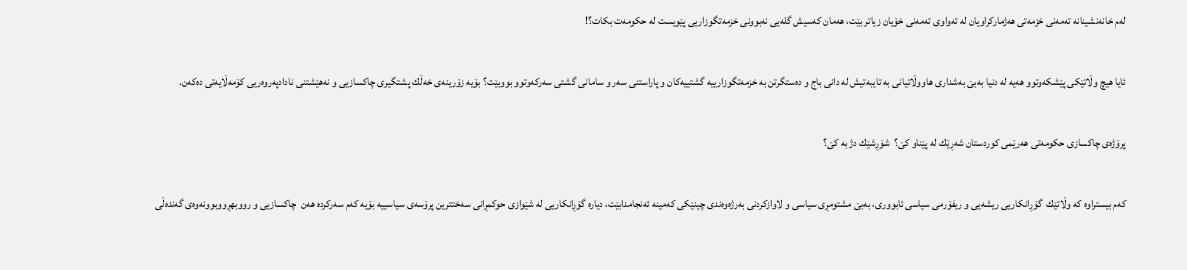له‌م خانه‌نشینانه‌ ته‌مه‌نی خزمه‌تی هه‌ژماركراویان له‌ ته‌واوی ته‌مه‌نی خۆیان زیاتر بێت، هه‌مان كه‌سیش گله‌یی نه‌بوونی خزمه‌تگوزاریی پێویست له‌ حكومه‌ت بكات؟!

ئایا هیچ وڵاتێكی پێشكه‌وتوو هه‌یه‌ له‌ دنیا به‌بێ به‌شداری هاووڵاتیانی به‌ تایبه‌تیش له‌ دانی باج و ده‌ستگرتن به‌ خزمه‌تگوزارییه‌ گشتییه‌كان و پاراستنی سه‌ر و سامانی گشتی سه‌ركه‌وتوو بووبێت؟ بۆیه‌ زۆرینه‌ی خه‌ڵك پشتگیری چاكسازیی و نه‌هێشتنی نادادپه‌روه‌ریی كۆمه‌ڵایه‌تی ده‌كه‌ن.

پرۆژه‌ی چاكسازی حكومه‌تی هه‌رێمی كوردستان شه‌ڕێك له‌ پێناو كێ؟  شۆڕشێك دژ به‌ كێ؟

كه‌م بیستراوه‌ كه‌ وڵاتێك  گۆڕانكاریی ریشه‌یی و ریفۆرمی سیاسی ئابووری، به‌بێ مشتومڕی سیاسی و لاوازكردنی به‌رژه‌وه‌ندی چینێكی كه‌مینه‌ ئه‌نجامدابێت، دیاره‌ گۆڕانكاریی له‌ شێوازی حوكمڕانی سه‌ختترین پرۆسه‌ی سیاسییه‌ بۆیه‌ كه‌م سه‌ركرده‌ هه‌ن  چاكسازیی و رووبهڕووبوونه‌وه‌ی گه‌نده‌ڵی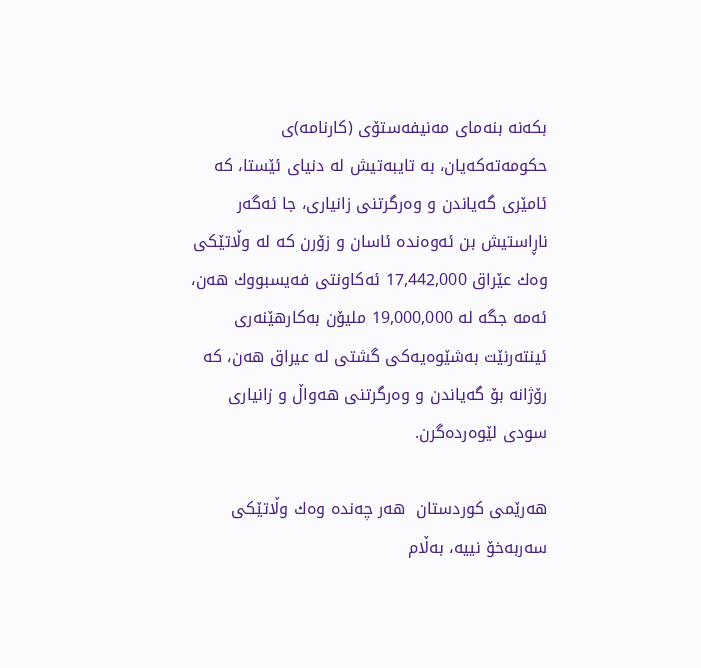بكه‌نه‌ بنه‌مای مه‌نیفه‌ستۆی (كارنامه‌)ی حكومه‌ته‌كه‌یان، به‌ تایبه‌تیش له‌ دنیای ئێستا، كه‌ ئامێری گه‌یاندن و وه‌رگرتنی زانیاری، جا ئه‌گه‌ر ناڕاستیش بن ئه‌وه‌نده‌ ئاسان و زۆرن كه‌ له‌ وڵاتێكی وه‌ك عێراق 17,442,000 ئه‌كاونتی فه‌یسبووك هه‌ن، ئه‌مه‌ جگه‌ له‌ 19,000,000 ملیۆن به‌كارهێنه‌ری ئینته‌رنێت به‌شێوه‌یه‌كی گشتی له‌ عیراق هه‌ن، كه‌ رۆژانه‌ بۆ گه‌یاندن و وه‌رگرتنی هه‌واڵ و زانیاری سودی لێوه‌رده‌گرن.

هه‌رێمی كوردستان  هه‌ر چه‌نده‌ وه‌ك وڵاتێكی سه‌ربه‌خۆ نییه‌، به‌ڵام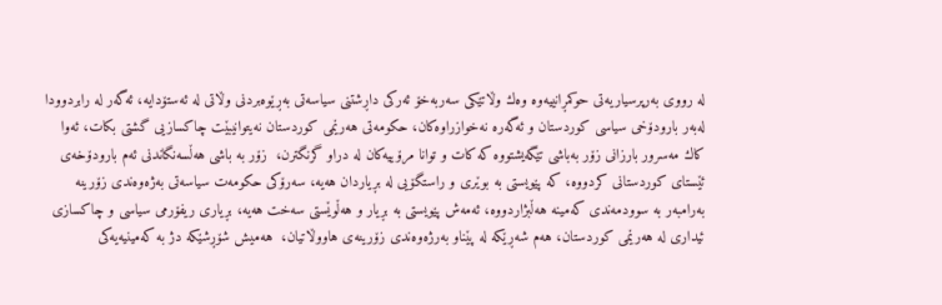له‌ رووی به‌رپرسیاریه‌تی حوكمڕانییه‌وه‌ وه‌ك وڵاتێكی سه‌ربه‌خۆ ئه‌ركی داڕشتنی سیاسه‌تی به‌ڕێوه‌بردنی وڵاتی له‌ ئه‌ستۆدایه‌، ئه‌گه‌ر له‌ رابردوودا له‌به‌ر بارودۆخی سیاسی كوردستان و ئه‌گه‌ره‌ نه‌خوازراوه‌كان، حكومه‌تی هه‌رێمی كوردستان نه‌یتوانیبێت چاكسازیی گشتی بكات، ئه‌وا كاك مه‌سرور بارزانی زۆر به‌باشی تێگه‌یشتووه‌ كه‌ كات و توانا مرۆییه‌كان له‌ دراو گرنگترن،  زۆر به‌ باشی هه‌ڵسه‌نگاندنی ئه‌م بارودۆخه‌ی ئێستای كوردستانی كردووه‌، كه‌ پێویستی به‌ بوێری و راستگۆیی له‌ بڕیاردان هه‌یه‌، سه‌رۆكی حكومه‌ت سیاسه‌تی به‌ژه‌وه‌ندی زۆرینه‌ به‌رامبه‌ر به‌ سوودمه‌ندی كه‌مینه‌ هه‌ڵبژاردووه‌، ئه‌مه‌ش پێویستی به‌ بڕیار و هه‌ڵوێستی سه‌خت هه‌یه‌، بڕیاری ریفۆرمی سیاسی و چاكسازی ئیداری له‌ هه‌رێمی كوردستان، هه‌م شه‌ڕێكه‌ له‌ پێناو به‌رژه‌وه‌ندی زۆرینه‌ی هاووڵاتیان،  هه‌میش شۆڕشێكه‌ دژ به‌ كه‌مینیه‌یه‌كی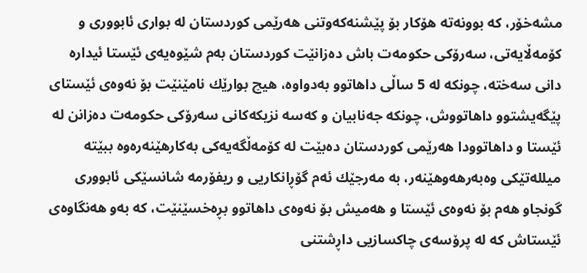مشه‌خۆر، كه‌ بوونه‌ته‌ هۆكار بۆ پێشنه‌كه‌وتنی هه‌رێمی كوردستان له‌ بواری ئابووری و كۆمه‌ڵایه‌تی، سه‌رۆكی حكومه‌ت باش ده‌زانێت كوردستان به‌م شێوه‌یه‌ی ئێستا ئیداره‌ دانی سه‌خته‌، چونكه‌ له‌ 5 ساڵی داهاتوو به‌دواوه‌، هیچ بوارێك نامێنێت بۆ نه‌وه‌ی ئێستای پێگه‌یشتوو داهاتووش، چونكه‌ جه‌نابیان و كه‌سه‌ نزیكه‌كانی سه‌رۆكی حكومه‌ت ده‌زانن له‌ ئێستا و داهاتوودا هه‌رێمی كوردستان ده‌بێت له‌ كۆمه‌ڵگه‌یه‌كی به‌كارهێنه‌ره‌وه‌ ببێته‌ میلله‌تێكی وه‌به‌رهه‌وهێنه‌ر، به‌ مه‌رجێك ئه‌م گۆڕانكاریی و ریفۆرمه‌ شانسێكی ئابووری گونجاو هه‌م بۆ نه‌وه‌ی ئێستا و هه‌میش بۆ نه‌وه‌ی داهاتوو بڕه‌خسێنێت، كه‌ به‌و هه‌نگاوه‌ی ئێستاش كه‌ له‌ پرۆسه‌ی چاكسازیی داڕشتنی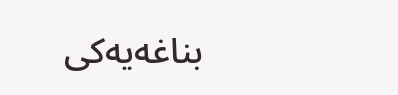بناغه‌یه‌كی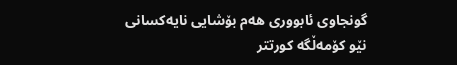گونجاوی ئابووری هه‌م بۆشایی نایه‌كسانی نێو كۆمه‌ڵگه‌ كورتتر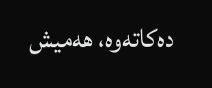ده‌كاته‌وه‌، هه‌میش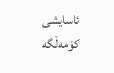ئاسایشی كۆمه‌ڵگه‌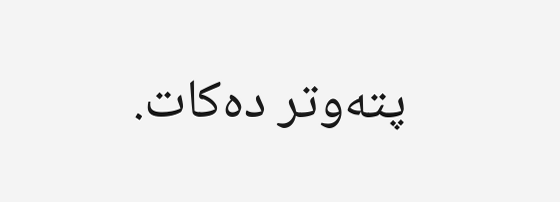پته‌وتر ده‌كات.